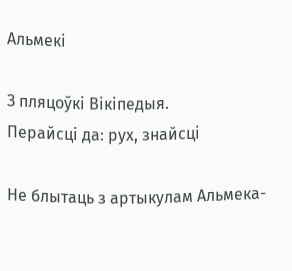Альмекі

З пляцоўкі Вікіпедыя.
Перайсці да: рух, знайсці

Не блытаць з артыкулам Альмека-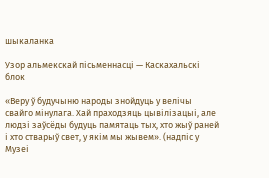шыкаланка

Узор альмекскай пісьменнасці — Каскахальскі блок

«Веру ў будучыню народы знойдуць у велічы свайго мінулага. Хай праходзяць цывілізацыі, але людзі заўсёды будуць памятаць тых, хто жыў раней і хто стварыў свет, у якім мы жывем». (надпіс у Музеі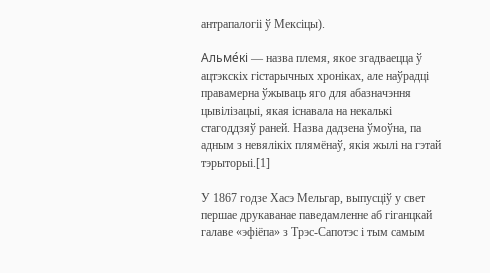антрапалогіі ў Мексіцы).

Альме́кі — назва племя, якое згадваецца ў ацтэкскіх гістарычных хроніках, але наўрадці правамерна ўжываць яго для абазначэння цывілізацыі, якая існавала на некалькі стагоддзяў раней. Назва дадзена ўмоўна, па адным з невялікіх плямёнаў, якія жылі на гэтай тэрыторыі.[1]

У 1867 годзе Хасэ Мельгар, выпусціў у свет першае друкаванае паведамленне аб гіганцкай галаве «эфіёпа» з Трэс-Сапотэс і тым самым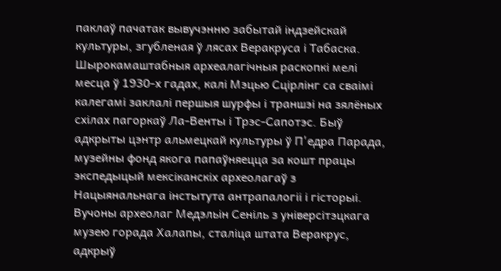паклаў пачатак вывучэнню забытай індзейскай культуры, згубленая ў лясах Веракруса і Табаска. Шырокамаштабныя археалагічныя раскопкі мелі месца ў 1930-х гадах, калі Мэцью Сцірлінг са сваімі калегамі заклалі першыя шурфы і траншэі на зялёных схілах пагоркаў Ла-Венты і Трэс-Сапотэс. Быў адкрыты цэнтр альмецкай культуры ў П'едра Парада, музейны фонд якога папаўняецца за кошт працы экспедыцый мексіканскіх археолагаў з Нацыянальнага інстытута антрапалогіі і гісторыі. Вучоны археолаг Медэльін Сеніль з універсітэцкага музею горада Халапы, сталіца штата Веракрус, адкрыў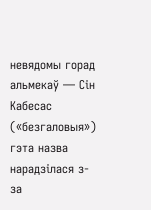невядомы горад альмекаў — Сін Кабесас («безгаловыя») гэта назва нарадзілася з-за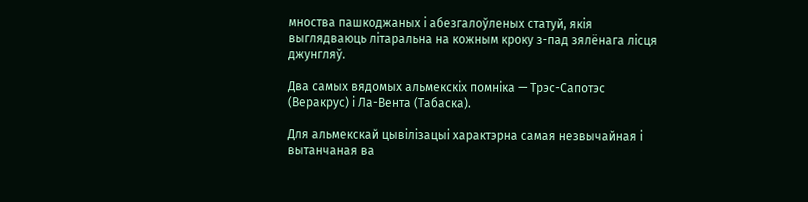мноства пашкоджаных і абезгалоўленых статуй, якія выглядваюць літаральна на кожным кроку з-пад зялёнага лісця джунгляў.

Два самых вядомых альмекскіх помніка — Трэс-Сапотэс (Веракрус) і Ла-Вента (Табаска).

Для альмекскай цывілізацыі характэрна самая незвычайная і вытанчаная ва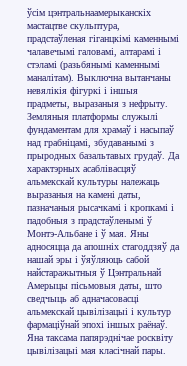ўсім цэнтральнаамерыканскіх мастацтве скульптура, прадстаўленая гіганцкімі каменнымі чалавечымі галовамі, алтарамі і стэламі (разьбянымі каменнымі маналітам). Выключна вытанчаны невялікія фігуркі і іншыя прадметы, выразаныя з нефрыту. Земляныя платформы служылі фундаментам для храмаў і насыпаў над грабніцамі, збудаванымі з прыродных базальтавых грудаў. Да характэрных асаблівасцяў альмекскай культуры належаць выразаныя на камені даты, пазначаныя рысачкамі і кропкамі і падобныя з прадстаўленымі ў Монтэ-Альбане і ў мая. Яны адносяцца да апошніх стагоддзяў да нашай эры і ўяўляюць сабой найстаражытныя ў Цэнтральнай Амерыцы пісьмовыя даты, што сведчыць аб адначасовасці альмекскай цывілізацыі і культур фармаціўнай эпохі іншых раёнаў. Яна таксама папярэднічае росквіту цывілізацыі мая класічнай пары.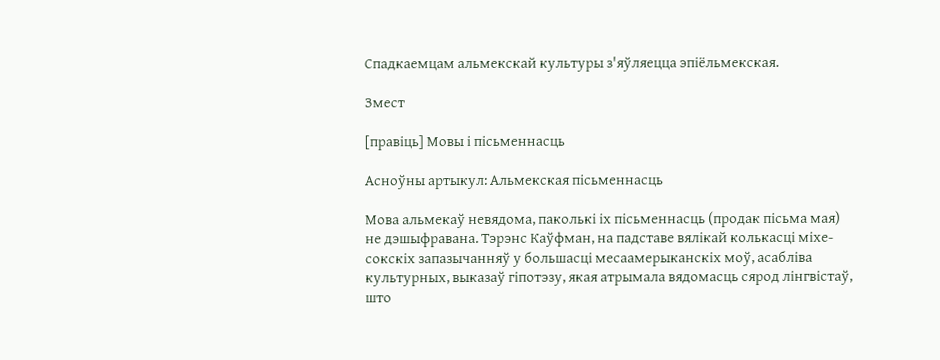Спадкаемцам альмекскай культуры з'яўляецца эпіёльмекская.

Змест

[правіць] Мовы і пісьменнасць

Асноўны артыкул: Альмекская пісьменнасць

Мова альмекаў невядома, паколькі іх пісьменнасць (продак пісьма мая) не дэшыфравана. Тэрэнс Каўфман, на падставе вялікай колькасці міхе-сокскіх запазычанняў у большасці месаамерыканскіх моў, асабліва культурных, выказаў гіпотэзу, якая атрымала вядомасць сярод лінгвістаў, што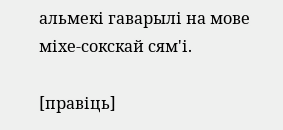альмекі гаварылі на мове міхе-сокскай сям'і.

[правіць]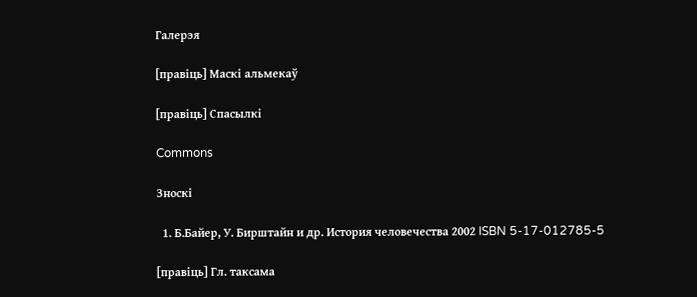Галерэя

[правіць] Маскі альмекаў

[правіць] Спасылкі

Commons

Зноскі

  1. Б.Байер, У. Бирштайн и др. История человечества 2002 ISBN 5-17-012785-5

[правіць] Гл. таксама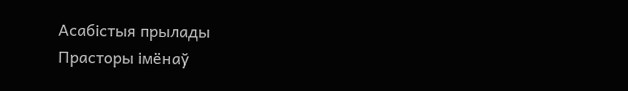Асабістыя прылады
Прасторы імёнаў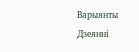Варыянты
Дзеянні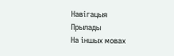Навігацыя
Прылады
На іншых мовах